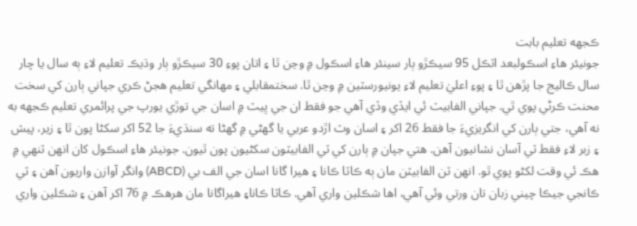ڪجهه تعليم بابت
جونيئر هاءِ اسڪولبعد اٽڪل 95 سيڪڙو ٻار سينئر هاءِ اسڪول ۾ وڃن ٿا ۽ اتان پوءِ 30 سيڪڙو ٻار وڌيڪ تعليم لاءِ ٻه سال يا چار سال ڪاليج جا پڙهن ٿا ۽ پوءِ اعليٰ تعليم لاءِ يونيورسٽين ۾ وڃن ٿا. سختمقابلي ۽ مھانگي تعليم هجڻ ڪري جپاني ٻارن کي سخت محنت ڪرڻي پوي ٿي. جپاني الفابيٽ ئي ايڏي وڏي آهي جو فقط ان جي ڀيٽ ۾ اسان جي توڙي يورپ جي پرائمري تعليم ڪجهه به نه آهي، جتي ٻارن کي انگريزيءَ جا فقط 26 اکر ۽ اسان وٽ اڙدو عربي يا گهڻي ۾ گهڻا ته سنڌيءَ جا 52 اکر سکڻا پون ٿا ۽ زير، پيش ۽ زبر لاءِ فقط ٽي آسان نشانيون آهن. هتي جپان ۾ ٻارن کي ٽي الفابيٽون سکڻيون پون ٿيون. جونيئر هاءِ اسڪول کان انهن ٽنهي ۾ هڪ ئي وقت لکڻو پوي ٿو. انهن ٽن الفابيٽن مان ٻه ڪاٽا ڪانا ۽ هيرا گانا اسان جي الف بي (ABCD) وانگر آوازن واريون آهن ۽ ٽي ڪانجي جيڪا چيني زبان تان ورتي وئي آهي، اها شڪلين واري آهي. ڪاٽا ڪانا۽ هيراگانا مان هرهڪ ۾ 76 اکر آهن ۽ شڪلين واري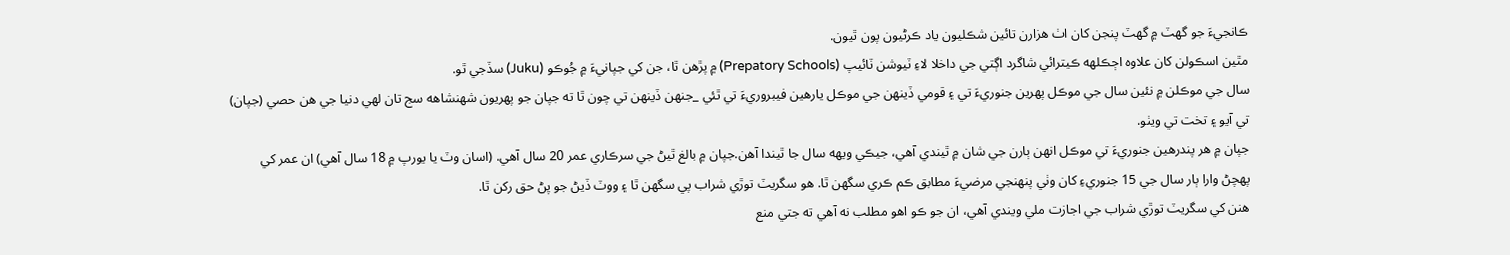ڪانجيءَ جو گهٽ ۾ گهٽ پنجن کان اٺ هزارن تائين شڪليون ياد ڪرڻيون پون ٿيون.
مٿين اسڪولن کان علاوه اڄڪلهه ڪيترائي شاگرد اڳتي جي داخلا لاءِ ٽيوشن ٽائيپ (Prepatory Schools) ۾ پڙهن ٿا، جن کي جپانيءَ ۾ جُوڪو (Juku) سڏجي ٿو.
سال جي موڪلن ۾ نئين سال جي موڪل پهرين جنوريءَ تي ۽ قومي ڏينھن جي موڪل يارهين فيبروريءَ تي ٿئي _جنهن ڏينھن تي چون ٿا ته جپان جو پھريون شھنشاهه سج تان لھي دنيا جي هن حصي (جپان) تي آيو ۽ تخت تي ويٺو.
جپان ۾ هر پندرهين جنوريءَ تي موڪل انهن ٻارن جي شان ۾ ٿيندي آهي، جيڪي ويھه سال جا ٿيندا آهن.جپان ۾ بالغ ٿيڻ جي سرڪاري عمر 20 سال آهي. (اسان وٽ يا يورپ ۾ 18 سال آهي) ان عمر کي پھچڻ وارا ٻار سال جي 15 جنوريءِ کان وٺي پنھنجي مرضيءَ مطابق ڪم ڪري سگهن ٿا. هو سگريٽ توڙي شراب پي سگهن ٿا ۽ ووٽ ڏيڻ جو پڻ حق رکن ٿا.
هنن کي سگريٽ توڙي شراب جي اجازت ملي ويندي آهي، ان جو ڪو اهو مطلب نه آهي ته جتي منع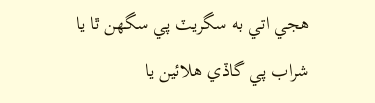هجي اتي به سگريٽ پي سگهن ٿا يا شراب پي گاڏي هلائين يا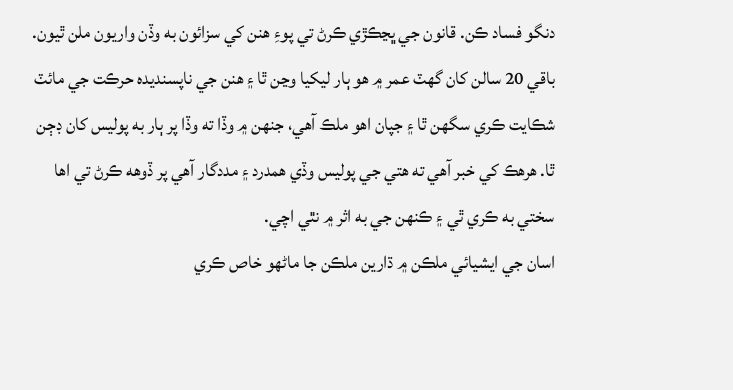دنگو فساد ڪن. قانون جي ڀڃڪڙي ڪرڻ تي پوءِ هنن کي سزائون به وڏن واريون ملن ٿيون. باقي 20 سالن کان گهٽ عمر ۾ هو ٻار ليکيا وڃن ٿا ۽ هنن جي ناپسنديده حرڪت جي مائٽ شڪايت ڪري سگهن ٿا ۽ جپان اهو ملڪ آهي، جنھن ۾ وڏا ته وڏا پر ٻار به پوليس کان ڊڄن ٿا. هرهڪ کي خبر آهي ته هتي جي پوليس وڏي همدرد ۽ مددگار آهي پر ڏوهه ڪرڻ تي اها سختي به ڪري ٿي ۽ ڪنھن جي به اثر ۾ نٿي اچي.
اسان جي ايشيائي ملڪن ۾ ڌارين ملڪن جا ماڻهو خاص ڪري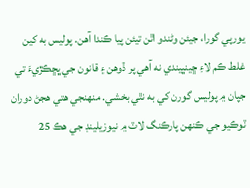يورپي گورا، جيئن وڻندو اٿن تيئن پيا ڪندا آهن. پوليس به کين غلط ڪم لاءِ ڇينڀيندي نه آهي پر ڏوهن ۽ قانون جي ڀڇڪڙيءَ تي جپان ۾ پوليس گورن کي به نٿي بخشي. منھنجي هتي هجڻ دوران ٽوڪيو جي ڪنھن پارڪنگ لاٽ ۾ نيوزيلينڊ جي هڪ 25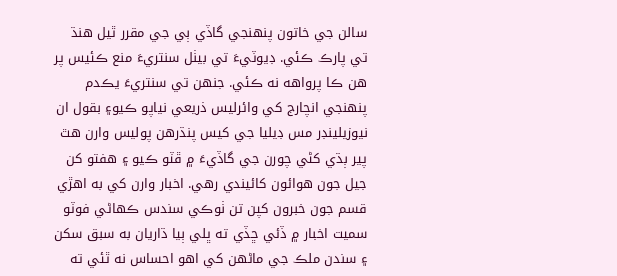سالن جي خاتون پنھنجي گاڏي ٻي جي مقرر ٿيل هنڌ تي پارڪ ڪئي. ڊيوٽيءَ تي بيٺل سنتريءَ منع ڪئيس پر هن ڪا پرواهه نه ڪئي. جنھن تي سنتريءَ يڪدم پنھنجي انچارج کي وائرليس ذريعي نياپو ڪيو۽ بقول ان نيوزيلينڊر مس ڊيليا جي کيس پنڌرهن پوليس وارن هٿ پير ٻڌي کڻي چورن جي گاڏيءَ ۾ ڦٽو ڪيو ۽ هفتو کن جيل جون هوائون کائيندي رهي. اخبار وارن کي به اهڙي قسم جون خبرون کپن تن ٺوڪي سندس ڪھاڻي فوٽو سميت اخبار ۾ ڏئي ڇڏي ته ڀلي ٻيا ڌاريان به سبق سکن ۽ سندن ملڪ جي ماڻهن کي اهو احساس نه ٿئي ته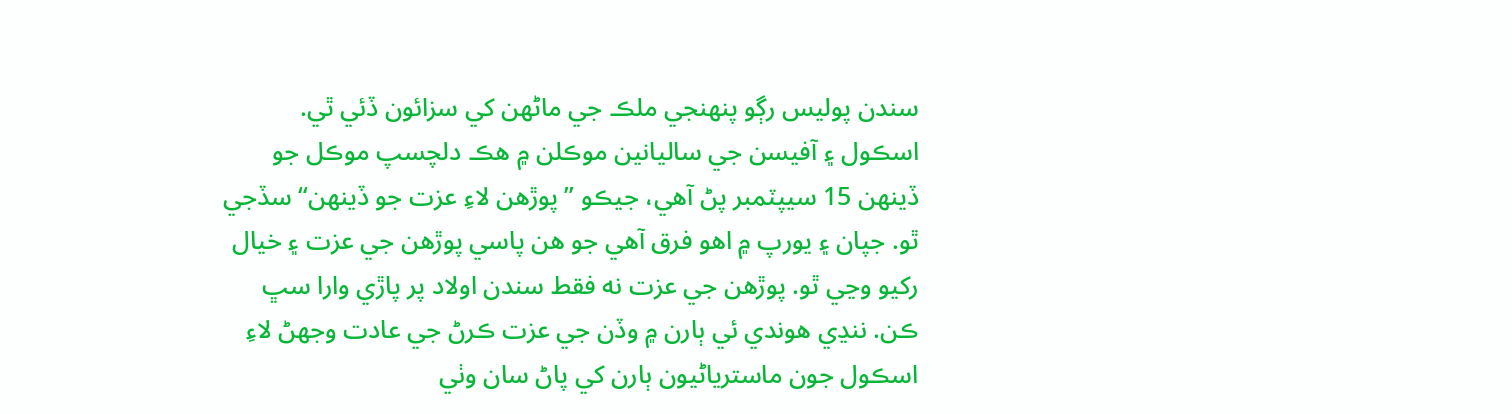سندن پوليس رڳو پنھنجي ملڪ جي ماڻهن کي سزائون ڏئي ٿي.
اسڪول ۽ آفيسن جي ساليانين موڪلن ۾ هڪ دلچسپ موڪل جو ڏينھن 15 سيپٽمبر پڻ آهي، جيڪو ”پوڙهن لاءِ عزت جو ڏينھن“ سڏجي ٿو. جپان ۽ يورپ ۾ اهو فرق آهي جو هن پاسي پوڙهن جي عزت ۽ خيال رکيو وڃي ٿو. پوڙهن جي عزت نه فقط سندن اولاد پر پاڙي وارا سڀ ڪن. ننڍي هوندي ئي ٻارن ۾ وڏن جي عزت ڪرڻ جي عادت وجهڻ لاءِ اسڪول جون ماسترياڻيون ٻارن کي پاڻ سان وٺي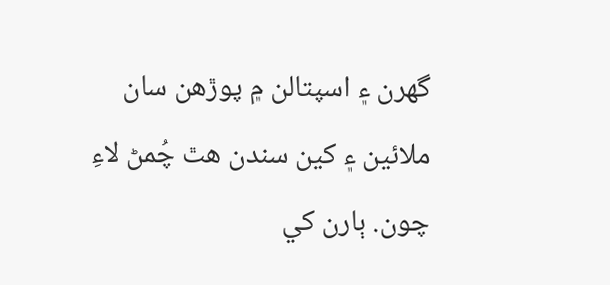گهرن ۽ اسپتالن ۾ پوڙهن سان ملائين ۽ کين سندن هٿ چُمڻ لاءِ چون. ٻارن کي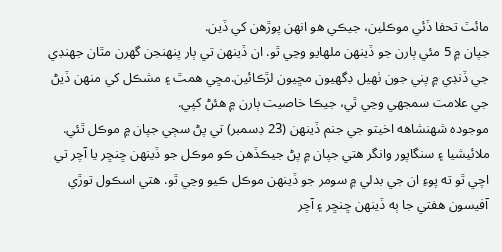مائٽ تحفا ڏئي موڪلين، جيڪي هو انهن پوڙهن کي ڏين.
جپان ۾ 5 مئي ٻارن جو ڏينھن ملهايو وڃي ٿو. ان ڏينهن تي ٻار پنھنجن گهرن مٿان جهنڊي جي ڏنڊي ۾ پني جون ٺھيل ڊگهيون مڇيون لڙڪائين.مڇي همٿ ۽ مشڪل کي منھن ڏيڻ جي علامت سمجهي وڃي ٿي، جيڪا خاصيت ٻارن ۾ هئڻ کپي.
موجوده شھنشاهه اخيتو جي جنم ڏينھن (23 ڊسمبر) تي پڻ سڄي جپان ۾ موڪل ٿئي.
ملائيشيا ۽ سنگاپور وانگر هتي جپان ۾ پڻ جيڪڏهن ڪو موڪل جو ڏينھن ڇنڇر يا آچر تي اچي ٿو ته پوءِ ان جي بدلي ۾ سومر جو ڏينھن موڪل ڪيو وڃي ٿو. هتي اسڪول توڙي آفيسون هفتي جا ٻه ڏينھن ڇنڇر ۽ آچر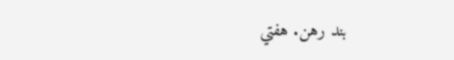بند رهن. هفتي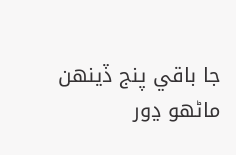جا باقي پنج ڏينھن ماڻهو ڍور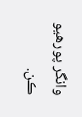وانگر پورهيو ڪن.